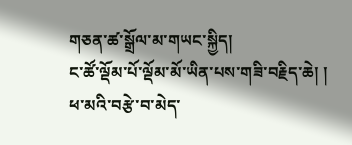གཅན་ཚ་སྒྲོལ་མ་གཡང་སྐྱིད།
ང་ཚོ་ལྡོམ་པོ་ལྡོམ་མོ་ཡིན་པས་གཟི་བརྗིད་ཆེ། །
ཕ་མའི་བརྩེ་བ་མེད་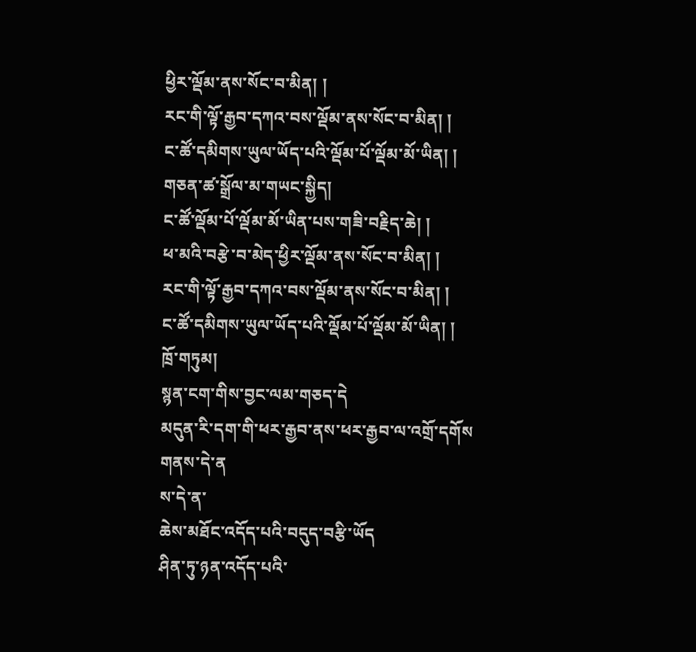ཕྱིར་ལྡོམ་ནས་སོང་བ་མིན། །
རང་གི་ལྟོ་རྒྱབ་དཀའ་བས་ལྡོམ་ནས་སོང་བ་མིན། །
ང་ཚོ་དམིགས་ཡུལ་ཡོད་པའི་ལྡོམ་པོ་ལྡོམ་མོ་ཡིན། །
གཅན་ཚ་སྒྲོལ་མ་གཡང་སྐྱིད།
ང་ཚོ་ལྡོམ་པོ་ལྡོམ་མོ་ཡིན་པས་གཟི་བརྗིད་ཆེ། །
ཕ་མའི་བརྩེ་བ་མེད་ཕྱིར་ལྡོམ་ནས་སོང་བ་མིན། །
རང་གི་ལྟོ་རྒྱབ་དཀའ་བས་ལྡོམ་ནས་སོང་བ་མིན། །
ང་ཚོ་དམིགས་ཡུལ་ཡོད་པའི་ལྡོམ་པོ་ལྡོམ་མོ་ཡིན། །
ཁྲོ་གཏུམ།
སྙན་ངག་གིས་བྱང་ལམ་གཅད་དེ
མདུན་རི་དག་གི་ཕར་རྒྱབ་ནས་ཕར་རྒྱབ་ལ་འགྲོ་དགོས
གནས་དེ་ན
ས་དེ་ན་
ཆེས་མཐོང་འདོད་པའི་བདུད་བརྩི་ཡོད
ཤིན་ཏུ་ཉན་འདོད་པའི་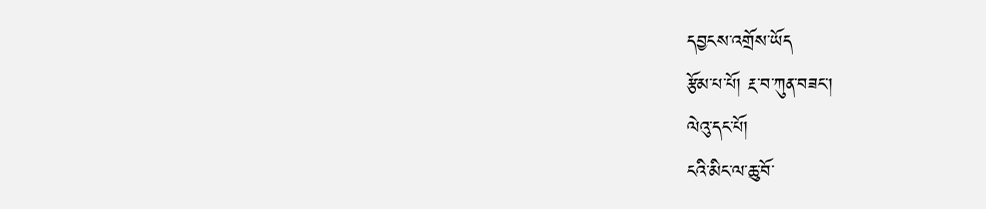དབྱངས་འགྲོས་ཡོད
རྩོམ་པ་པོ། རྔ་བ་ཀུན་བཟང་།
ལེའུ་དང་པོ།
ངའི་མིང་ལ་ཆུ་བོ་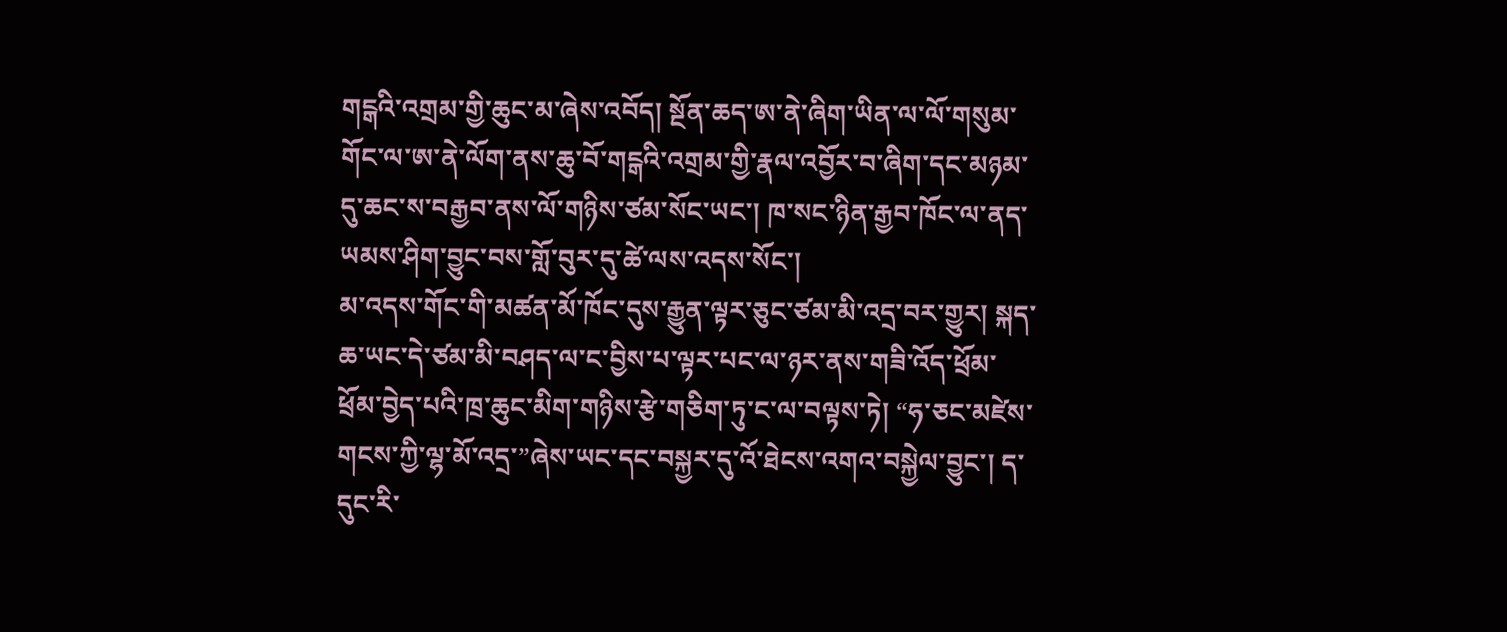གངྒའི་འགྲམ་གྱི་ཆུང་མ་ཞེས་འབོད། སྔོན་ཆད་ཨ་ནེ་ཞིག་ཡིན་ལ་ལོ་གསུམ་གོང་ལ་ཨ་ནེ་ལོག་ནས་ཆུ་བོ་གངྒའི་འགྲམ་གྱི་རྣལ་འབྱོར་བ་ཞིག་དང་མཉམ་དུ་ཆང་ས་བརྒྱབ་ནས་ལོ་གཉིས་ཙམ་སོང་ཡང་། ཁ་སང་ཉིན་རྒྱབ་ཁོང་ལ་ནད་ཡམས་ཤིག་བྱུང་བས་གློ་བུར་དུ་ཚེ་ལས་འདས་སོང་།
མ་འདས་གོང་གི་མཚན་མོ་ཁོང་དུས་རྒྱུན་ལྟར་ཅུང་ཙམ་མི་འདྲ་བར་གྱུར། སྐད་ཆ་ཡང་དེ་ཙམ་མི་བཤད་ལ་ང་བྱིས་པ་ལྟར་པང་ལ་ཉར་ནས་གཟི་འོད་ཕྲོམ་ཕྲོམ་བྱེད་པའི་ཁྲ་ཆུང་མིག་གཉིས་རྩེ་གཅིག་ཏུ་ང་ལ་བལྟས་ཏེ། “ཧ་ཅང་མཛེས་གངས་ཀྱི་ལྷ་མོ་འདྲ་”ཞེས་ཡང་དང་བསྐྱར་དུ་འོ་ཐེངས་འགའ་བསྐྱེལ་བྱུང་། ད་དུང་རི་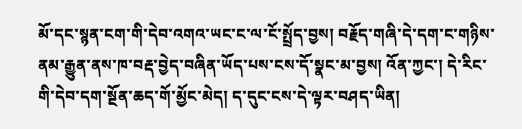མོ་དང་སྙན་ངག་གི་དེབ་འགའ་ཡང་ང་ལ་ངོ་སྤྲོད་བྱས། བརྗོད་གཞི་དེ་དག་ང་གཉིས་ནམ་རྒྱུན་ནས་ཁ་བརྡ་བྱེད་བཞིན་ཡོད་པས་ངས་དོ་སྣང་མ་བྱས། འོན་ཀྱང་། དེ་རིང་གི་དེབ་དག་སྔོན་ཆད་གོ་མྱོང་མེད། ད་དུང་ངས་དེ་ལྟར་བཤད་ཡིན།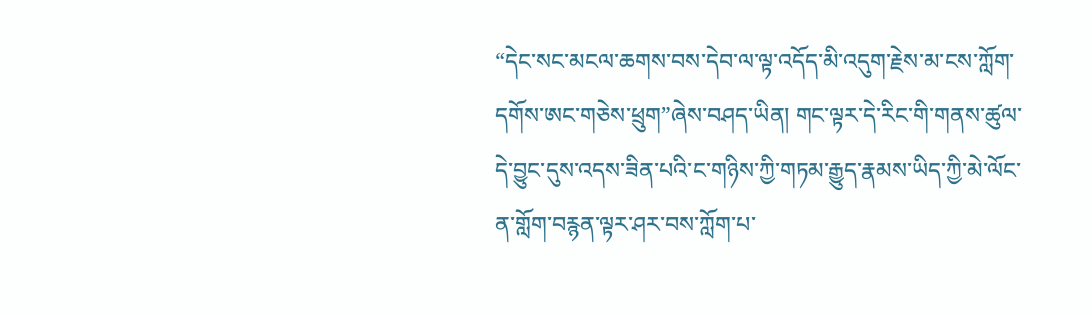“དེང་སང་མངལ་ཆགས་བས་དེབ་ལ་ལྟ་འདོད་མི་འདུག་རྗེས་མ་ངས་ཀློག་དགོས་ཨང་གཅེས་ཕྲུག”ཞེས་བཤད་ཡིན། གང་ལྟར་དེ་རིང་གི་གནས་ཚུལ་དེ་བྱུང་དུས་འདས་ཟིན་པའི་ང་གཉིས་ཀྱི་གཏམ་རྒྱུད་རྣམས་ཡིད་ཀྱི་མེ་ལོང་ན་གློག་བརྙན་ལྟར་ཤར་བས་ཀློག་པ་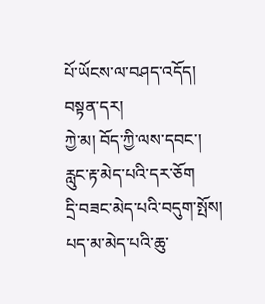པོ་ཡོངས་ལ་བཤད་འདོད།
བསྟན་དར།
ཀྱེ་མ། བོད་ཀྱི་ལས་དབང་།
རླུང་རྟ་མེད་པའི་དར་ཅོག
དྲི་བཟང་མེད་པའི་བདུག་སྤོས།
པད་མ་མེད་པའི་ཆུ་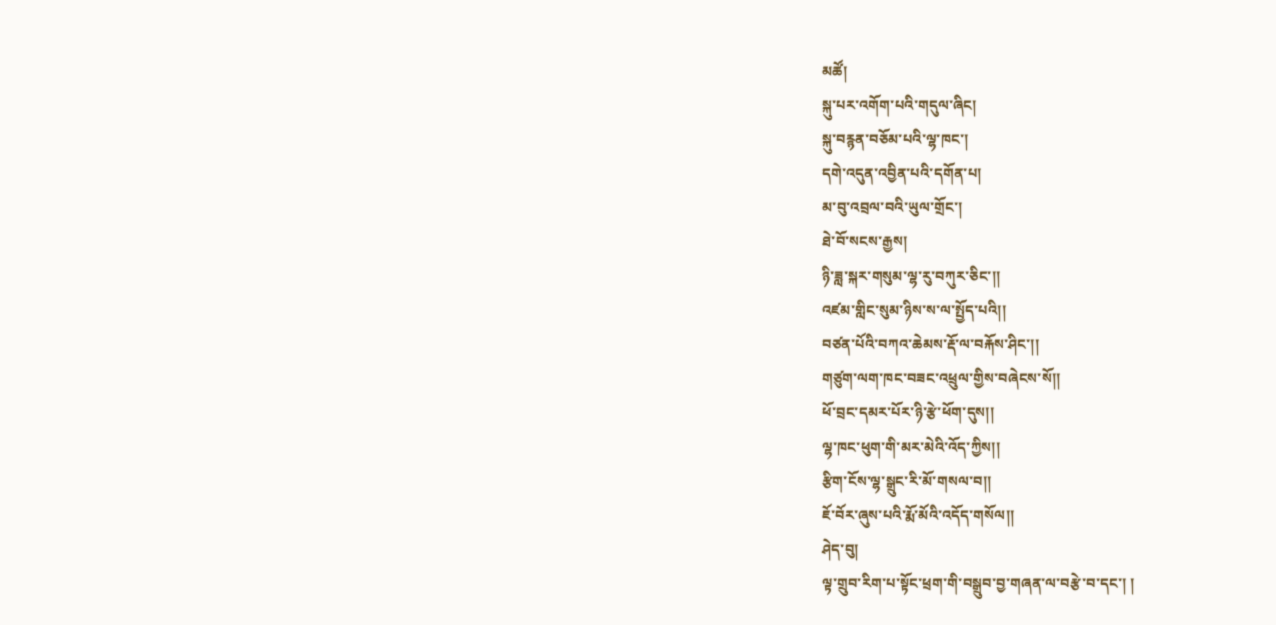མཚོ།
སྐུ་པར་འགོག་པའི་གདུལ་ཞིང།
སྐུ་བརྙན་བཅོམ་པའི་ལྷ་ཁང་།
དགེ་འདུན་འབྱིན་པའི་དགོན་པ།
མ་བུ་འབྲལ་བའི་ཡུལ་གྲོང་།
ཐེ་བོ་སངས་རྒྱས།
ཉི་ཟླ་སྐར་གསུམ་ལྷ་རུ་བཀུར་ཅིང་།།
འཛམ་གླིང་སུམ་ཉིས་ས་ལ་སྤྱོད་པའི།།
བཙན་པོའི་བཀའ་ཆེམས་རྡོ་ལ་བརྐོས་ཤིང་།།
གཙུག་ལག་ཁང་བཟང་འཕྲུལ་གྱིས་བཞེངས་སོ།།
ཕོ་བྲང་དམར་པོར་ཉི་རྩེ་ཕོག་དུས།།
ལྷ་ཁང་ཕུག་གི་མར་མེའི་འོད་ཀྱིས།།
རྩིག་ངོས་ལྷ་སྒྲུང་རི་མོ་གསལ་བ།།
ཇོ་བོར་ཞུས་པའི་རྨོ་མོའི་འདོད་གསོལ།།
ཤེད་བུ།
ལྟ་གྲུབ་རིག་པ་སྟོང་ཕྲག་གི་བསྒྲུབ་བྱ་གཞན་ལ་བརྩེ་བ་དང་། །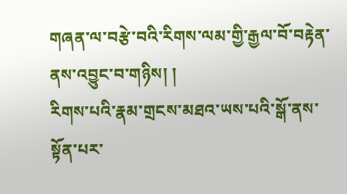གཞན་ལ་བརྩེ་བའི་རིགས་ལམ་གྱི་རྒྱལ་བོ་བརྟེན་ནས་འབྱུང་བ་གཉིས། །
རིགས་པའི་རྣམ་གྲངས་མཐའ་ཡས་པའི་སྒོ་ནས་སྟོན་པར་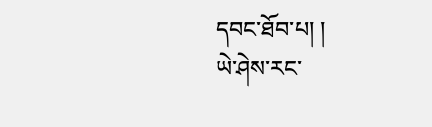དབང་ཐོབ་པ། །
ཡེ་ཤེས་རང་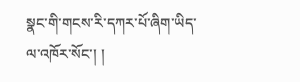སྣང་གི་གངས་རི་དཀར་པོ་ཞིག་ཡིད་ལ་འཁོར་སོང་། །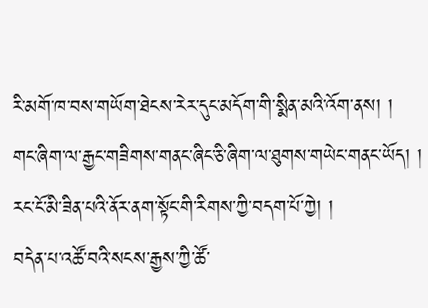རི་མགོ་ཁ་བས་གཡོག་ཐེངས་རེར་དུང་མདོག་གི་སྨིན་མའི་འོག་ནས། །
གང་ཞིག་ལ་རྒྱང་གཟིགས་གནང་ཞིང་ཅི་ཞིག་ལ་ཐུགས་གཡེང་གནང་ཡོད། །
རང་ངོ་མི་ཟིན་པའི་ནོར་ནག་སྟོང་གི་རིགས་ཀྱི་བདག་པོ་ཀྱེ། །
བདེན་པ་འཚོ་བའི་སངས་རྒྱས་ཀྱི་ཚོ་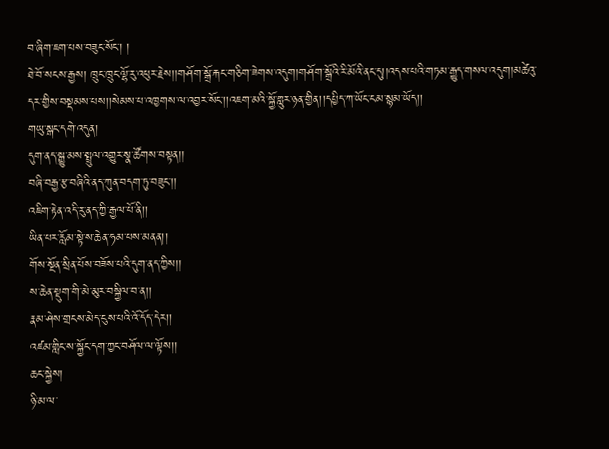བ་ཞིག་ཇག་པས་བཟུང་སོང་། །
ཐེ་བོ་སངས་རྒྱས། ཁྲུང་ཁྲུང་ལྷོ་རུ་འཕུར་རྗེས།།གཤོག་སྒྲོ་རྐང་གཅིག་ཟེགས་འདུག།གཤོག་སྒྲོའི་རི་མོའི་ནང་དུ།།འདས་པའི་གཏམ་རྒྱུད་གསལ་འདུག།མཚེའུ་དར་གྱིས་བསྡམས་པས།།སེམས་པ་འཁྱགས་ལ་འབྱར་སོང་།།འཇག་མའི་སྐྱོ་གླུར་ཉན་གྱིན།།དཔྱིད་ཀ་ཡོང་ངམ་སྙམ་ཡོད།།
གཡུ་སྒང་དགེ་འདུན།
དུག་ནད་སྒྱུ་མས་སྤྲུལ་འགྱུར་སྣ་ཚོགས་བསྟན།།
བཞི་བརྒྱ་རྩ་བཞིའི་ནད་ཀུན་བདག་ཏུ་བཟུང་།།
འཇིག་རྟེན་འདི་རུ་ནད་ཀྱི་རྒྱལ་པོ་ནི།།
ཡིན་པར་རློམ་སྟེ་ས་ཆེན་ཧམ་པས་མནན།།
གོས་སྔོན་སྲིན་པོས་བཟོས་པའི་དུག་ནད་ཀྱིས།།
ས་ཆེན་སྡུག་གི་མེ་མུར་བསྐྱིལ་བ་ན།།
རྣམ་ཤེས་གྲངས་མེད་ངུས་པའི་འོ་དོད་དེར།།
འཛམ་གླིང་ས་སྐྱོང་དག་ཀྱང་བཤོལ་ལ་ལྟོས།།
ཆང་སྐྱེས།
ཉི་མ་ལ་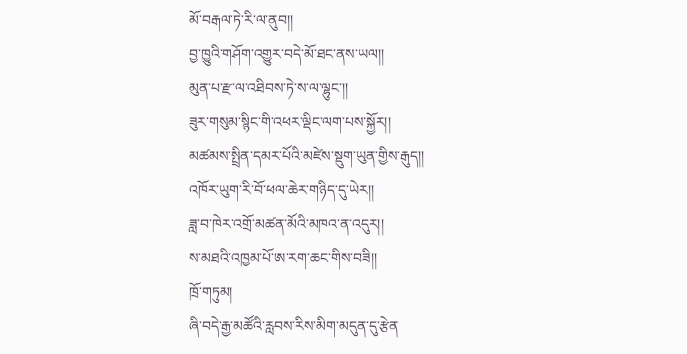མོ་བརྒལ་ཏེ་རི་ལ་ནུབ།།
བྱ་ཁྱུའི་གཤོག་འགྱུར་བདེ་མོ་ཐང་ནས་ཡལ།།
མུན་པ་རྫ་ལ་འཐིབས་ཏེ་ས་ལ་ལྷུང་།།
ཟུར་གསུམ་སྙིང་གི་འཕར་ལྡིང་ལག་པས་སྐྱོར།།
མཚམས་སྤྲིན་དམར་པོའི་མཛེས་སྡུག་ཡུན་གྱིས་རྒུད།།
འཁོར་ཡུག་རི་བོ་ཕལ་ཆེར་གཉིད་དུ་ཡེར།།
ཟླ་བ་ཁེར་འགྲོ་མཚན་མོའི་མཁའ་ན་འདུར།།
ས་མཐའི་འཁྱམ་པོ་ཨ་རག་ཆང་གིས་བཟི།།
ཁྲོ་གཏུམ།
ཞི་བདེ་རྒྱ་མཚོའི་རླབས་རིས་མིག་མདུན་དུ་རྩེན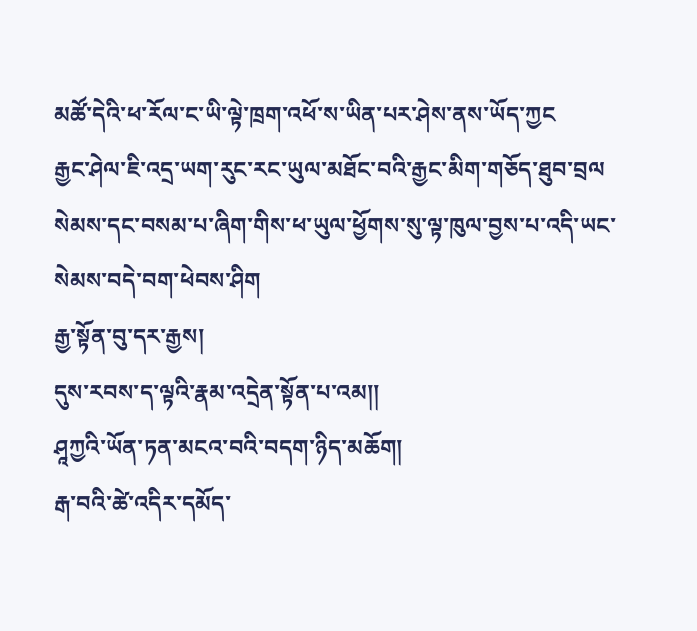མཚོ་དེའི་ཕ་རོལ་ང་ཡི་ལྟེ་ཁྲག་འཕོ་ས་ཡིན་པར་ཤེས་ནས་ཡོད་ཀྱང
རྒྱང་ཤེལ་ཇི་འདྲ་ཡག་རུང་རང་ཡུལ་མཐོང་བའི་རྒྱང་མིག་གཅོད་ཐུབ་བྲལ
སེམས་དང་བསམ་པ་ཞིག་གིས་ཕ་ཡུལ་ཕྱོགས་སུ་ལྟ་ཁུལ་བྱས་པ་འདི་ཡང་སེམས་བདེ་བག་ཕེབས་ཤིག
རྒྱ་སྟོན་བུ་དར་རྒྱས།
དུས་རབས་ད་ལྟའི་རྣམ་འདྲེན་སྟོན་པ་འམ།།
ཤཱཀྱའི་ཡོན་ཏན་མངའ་བའི་བདག་ཉིད་མཆོག།
རྒ་བའི་ཚེ་འདིར་དམོད་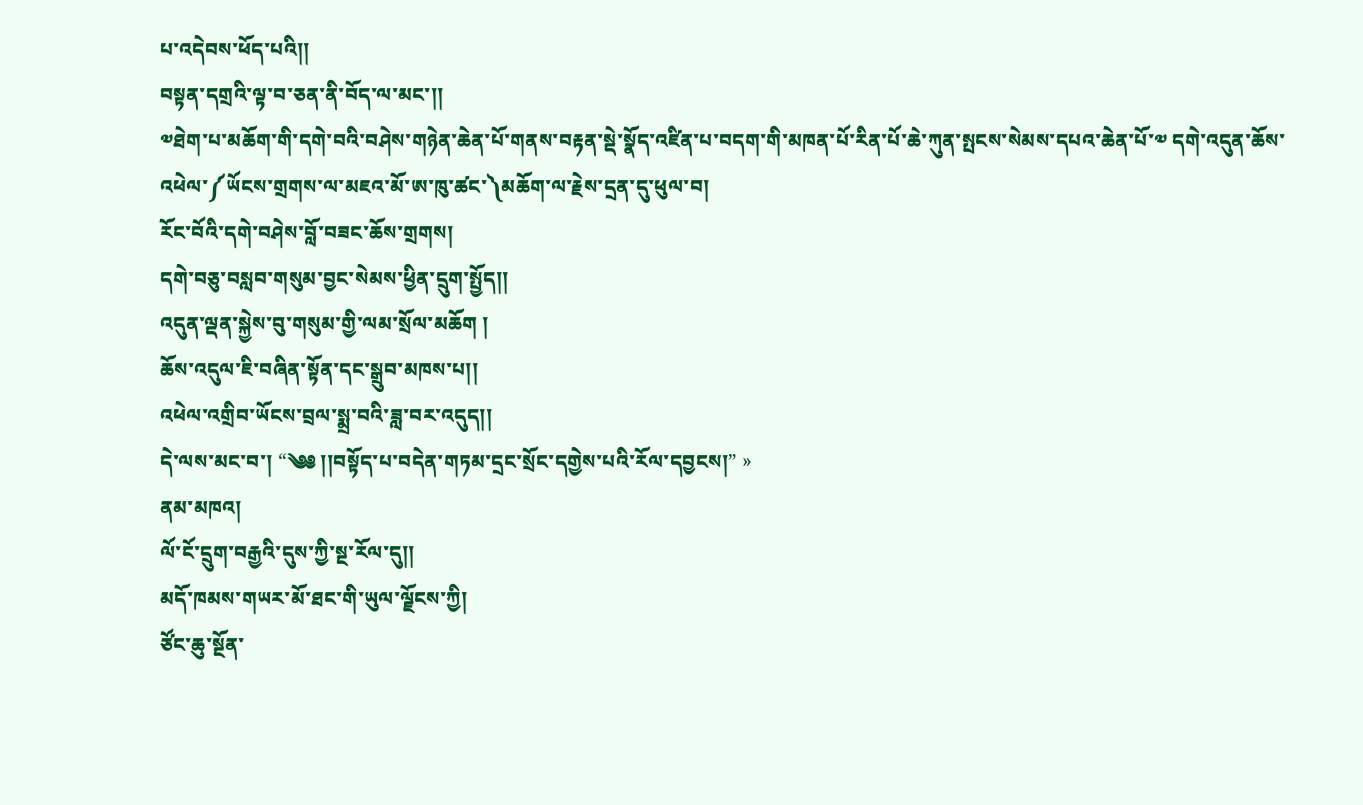པ་འདེབས་ཕོད་པའི།།
བསྟན་དགྲའི་ལྟ་བ་ཅན་ནི་བོད་ལ་མང་།།
༧ཐེག་པ་མཆོག་གི་དགེ་བའི་བཤེས་གཉེན་ཆེན་པོ་གནས་བརྟན་སྡེ་སྣོད་འཛིན་པ་བདག་གི་མཁན་པོ་རིན་པོ་ཆེ་ཀུན་སྤངས་སེམས་དཔའ་ཆེན་པོ་༧ དགེ་འདུན་ཆོས་འཕེལ་༼ཡོངས་གྲགས་ལ་མཇའ་མོ་ཨ་ཁུ་ཚང་༽མཆོག་ལ་རྗེས་དྲན་དུ་ཕུལ་བ།
རོང་བོའི་དགེ་བཤེས་བློ་བཟང་ཆོས་གྲགས།
དགེ་བཅུ་བསླབ་གསུམ་བྱང་སེམས་ཕྱིན་དྲུག་སྤྱོད།།
འདུན་ལྡན་སྐྱེས་བུ་གསུམ་གྱི་ལམ་སྲོལ་མཆོག །
ཆོས་འདུལ་ཇི་བཞིན་སྟོན་དང་སྒྲུབ་མཁས་པ།།
འཕེལ་འགྲིབ་ཡོངས་བྲལ་སྨྲ་བའི་ཟླ་བར་འདུད།།
དེ་ལས་མང་བ་། “༄༅ །།བསྟོད་པ་བདེན་གཏམ་དྲང་སྲོང་དགྱེས་པའི་རོལ་དབྱངས།” »
ནམ་མཁའ།
ལོ་ངོ་དྲུག་བརྒྱའི་དུས་ཀྱི་སྔ་རོལ་དུ།།
མདོ་ཁམས་གཡར་མོ་ཐང་གི་ཡུལ་ལྗོངས་ཀྱི།
ཙོང་ཆུ་སྔོན་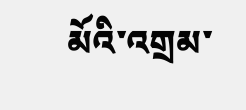མོའི་འགྲམ་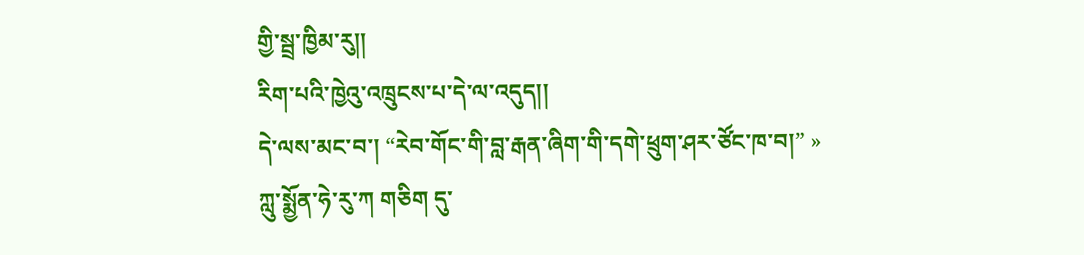གྱི་སྦྲ་ཁྱིམ་རུ།།
རིག་པའི་ཁྱེའུ་འཁྲུངས་པ་དེ་ལ་འདུད།།
དེ་ལས་མང་བ་། “རེབ་གོང་གི་བླ་རྒན་ཞིག་གི་དགེ་ཕྲུག་ཤར་ཙོང་ཁ་བ།” »
ཀླུ་སྨྱོན་ཧེ་རུ་ཀ གཅིག དུ་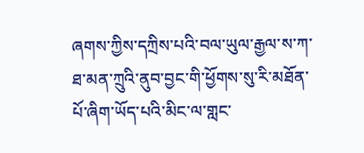ཞགས་ཀྱིས་དཀྲིས་པའི་བལ་ཡུལ་རྒྱལ་ས་ཀ་ཐ་མན་ཀྲུའི་ནུབ་བྱང་གི་ཕྱོགས་སུ་རི་མཐོན་པོ་ཞིག་ཡོད་པའི་མིང་ལ་གླང་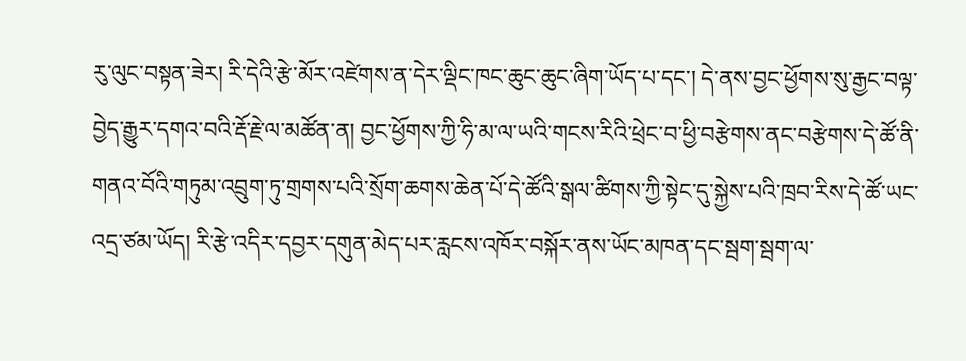རུ་ལུང་བསྟན་ཟེར། རི་དེའི་རྩེ་མོར་འཛེགས་ན་དེར་ལྡིང་ཁང་ཆུང་ཆུང་ཞིག་ཡོད་པ་དང་། དེ་ནས་བྱང་ཕྱོགས་སུ་རྒྱང་བལྟ་བྱེད་རྒྱུར་དགའ་བའི་རྡོ་རྗེ་ལ་མཚོན་ན། བྱང་ཕྱོགས་ཀྱི་ཧི་མ་ལ་ཡའི་གངས་རིའི་ཕྲེང་བ་ཕྱི་བརྩེགས་ནང་བརྩེགས་དེ་ཚོ་ནི་གནའ་བོའི་གཏུམ་འབྲུག་ཏུ་གྲགས་པའི་སྲོག་ཆགས་ཆེན་པོ་དེ་ཚོའི་སྒལ་ཚིགས་ཀྱི་སྟེང་དུ་སྐྱེས་པའི་ཁྲབ་རིས་དེ་ཚོ་ཡང་འདྲ་ཙམ་ཡོད། རི་རྩེ་འདིར་དབྱར་དགུན་མེད་པར་རླངས་འཁོར་བསྐོར་ནས་ཡོང་མཁན་དང་སྦག་སྦག་ལ་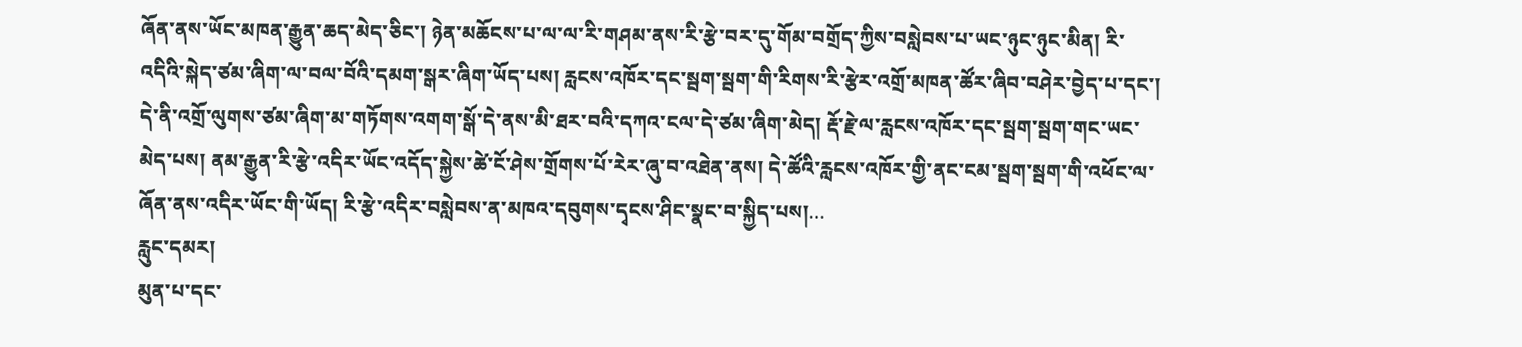ཞོན་ནས་ཡོང་མཁན་རྒྱུན་ཆད་མེད་ཅིང་། ཉེན་མཆོངས་པ་ལ་ལ་རི་གཤམ་ནས་རི་རྩེ་བར་དུ་གོམ་བགྲོད་ཀྱིས་བསླེབས་པ་ཡང་ཉུང་ཉུང་མིན། རི་འདིའི་སྐེད་ཙམ་ཞིག་ལ་བལ་བོའི་དམག་སྒར་ཞིག་ཡོད་པས། རླངས་འཁོར་དང་སྦག་སྦག་གི་རིགས་རི་རྩེར་འགྲོ་མཁན་ཚོར་ཞིབ་བཤེར་བྱེད་པ་དང་། དེ་ནི་འགྲོ་ལུགས་ཙམ་ཞིག་མ་གཏོགས་འགག་སྒོ་དེ་ནས་མི་ཐར་བའི་དཀའ་ངལ་དེ་ཙམ་ཞིག་མེད། རྡོ་རྗེ་ལ་རླངས་འཁོར་དང་སྦག་སྦག་གང་ཡང་མེད་པས། ནམ་རྒྱུན་རི་རྩེ་འདིར་ཡོང་འདོད་སྐྱེས་ཚེ་ངོ་ཤེས་གྲོགས་པོ་རེར་ཞུ་བ་འཐེན་ནས། དེ་ཚོའི་རླངས་འཁོར་གྱི་ནང་ངམ་སྦག་སྦག་གི་འཕོང་ལ་ཞོན་ནས་འདིར་ཡོང་གི་ཡོད། རི་རྩེ་འདིར་བསླེབས་ན་མཁའ་དབུགས་དྭངས་ཤིང་སྣང་བ་སྐྱིད་པས།…
རླུང་དམར།
མུན་པ་དང་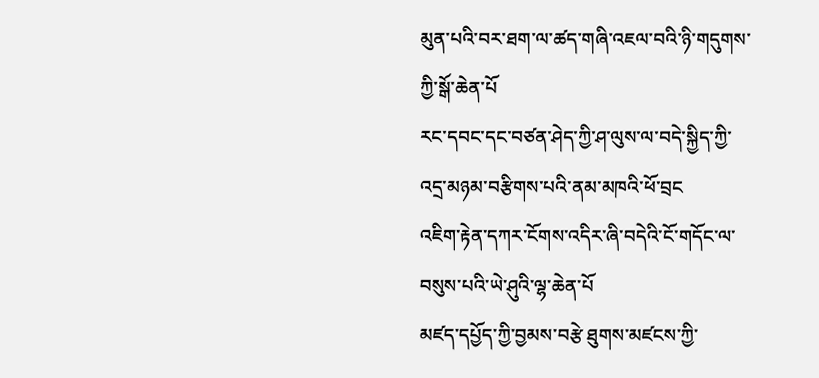མུན་པའི་བར་ཐག་ལ་ཚད་གཞི་འཇལ་བའི་ཉི་གདུགས་ཀྱི་སྒོ་ཆེན་པོ
རང་དབང་དང་བཙན་ཤེད་ཀྱི་ཤ་ལུས་ལ་བདེ་སྐྱིད་ཀྱི་འདྲ་མཉམ་བརྩིགས་པའི་ནམ་མཁའི་ཕོ་བྲང
འཇིག་རྟེན་དཀར་ངོགས་འདིར་ཞི་བདེའི་ངོ་གདོང་ལ་བསུས་པའི་ཡེ་ཤུའི་ལྷ་ཆེན་པོ
མཛད་དཔྱོད་ཀྱི་བྱམས་བརྩེ ཐུགས་མཛངས་ཀྱི་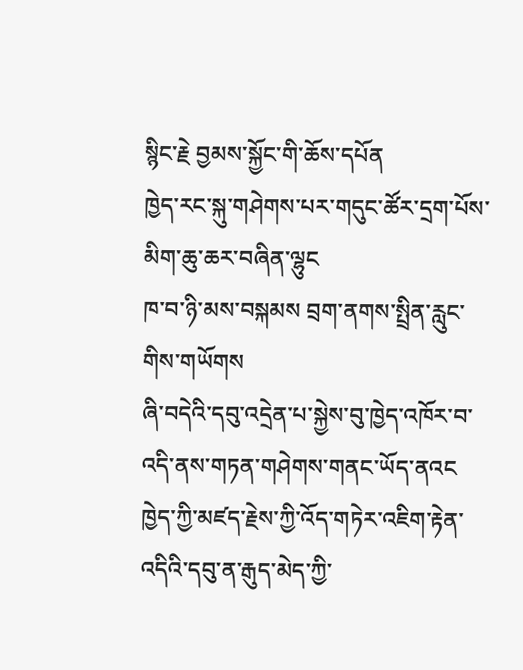སྙིང་རྗེ བྱམས་སྐྱོང་གི་ཆོས་དཔོན
ཁྱེད་རང་སྐུ་གཤེགས་པར་གདུང་ཚོར་དྲག་པོས་མིག་ཆུ་ཆར་བཞིན་ལྷུང
ཁ་བ་ཉི་མས་བསྐམས བྲག་ནགས་སྤྲིན་རླུང་གིས་གཡོགས
ཞི་བདེའི་དབུ་འདྲེན་པ་སྐྱེས་བུ་ཁྱེད་འཁོར་བ་འདི་ནས་གཏན་གཤེགས་གནང་ཡོད་ནའང
ཁྱེད་ཀྱི་མཛད་རྗེས་ཀྱི་འོད་གཏེར་འཇིག་རྟེན་འདིའི་དབུ་ན་རྒུད་མེད་ཀྱི་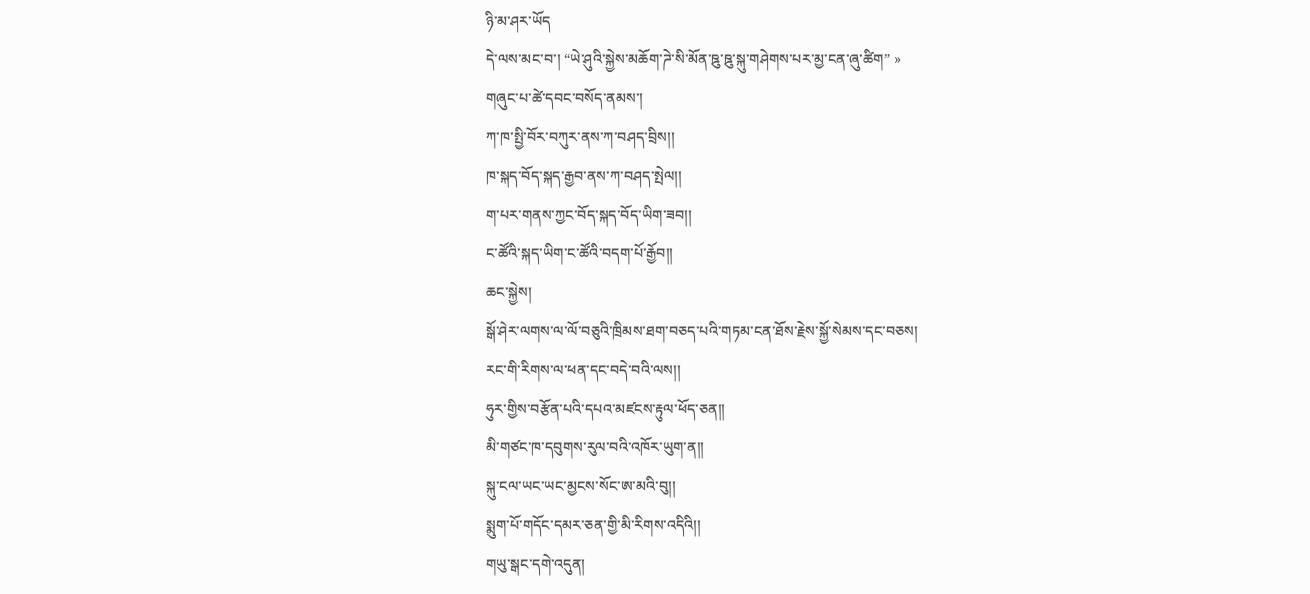ཉི་མ་ཤར་ཡོད
དེ་ལས་མང་བ་། “ཡེ་ཤུའི་སྐྱེས་མཆོག་ཌེ་སི་མོན་ཋུ་ཋུ་སྐུ་གཤེགས་པར་མྱ་ངན་ཞུ་ཚིག” »
གཞུང་པ་ཚེ་དབང་བསོད་ནམས་།
ཀ་ཁ་སྤྱི་བོར་བཀུར་ནས་ཀ་བཤད་བྲིས།།
ཁ་སྐད་བོད་སྐད་རྒྱབ་ནས་ཀ་བཤད་སྤེལ།།
ག་པར་གནས་ཀྱང་བོད་སྐད་བོད་ཡིག་ཟབ།།
ང་ཚོའི་སྐད་ཡིག་ང་ཚོའི་བདག་པོ་རྒྱོབ།།
ཆང་སྐྱེས།
སྒོ་ཤེར་ལགས་ལ་ལོ་བཅུའི་ཁྲིམས་ཐག་བཅད་པའི་གཏམ་ངན་ཐོས་རྗེས་སྐྱོ་སེམས་དང་བཅས།
རང་གི་རིགས་ལ་ཕན་དང་བདེ་བའི་ལས།།
ཧུར་གྱིས་བརྩོན་པའི་དཔའ་མཛངས་རྟུལ་ཕོད་ཅན།།
མི་གཙང་ཁ་དབུགས་རུལ་བའི་འཁོར་ཡུག་ན།།
སྐུ་ངལ་ཡང་ཡང་མྱངས་སོང་ཨ་མའི་བུ།།
སྨུག་པོ་གདོང་དམར་ཅན་གྱི་མི་རིགས་འདིའི།།
གཡུ་སྒང་དགེ་འདུན།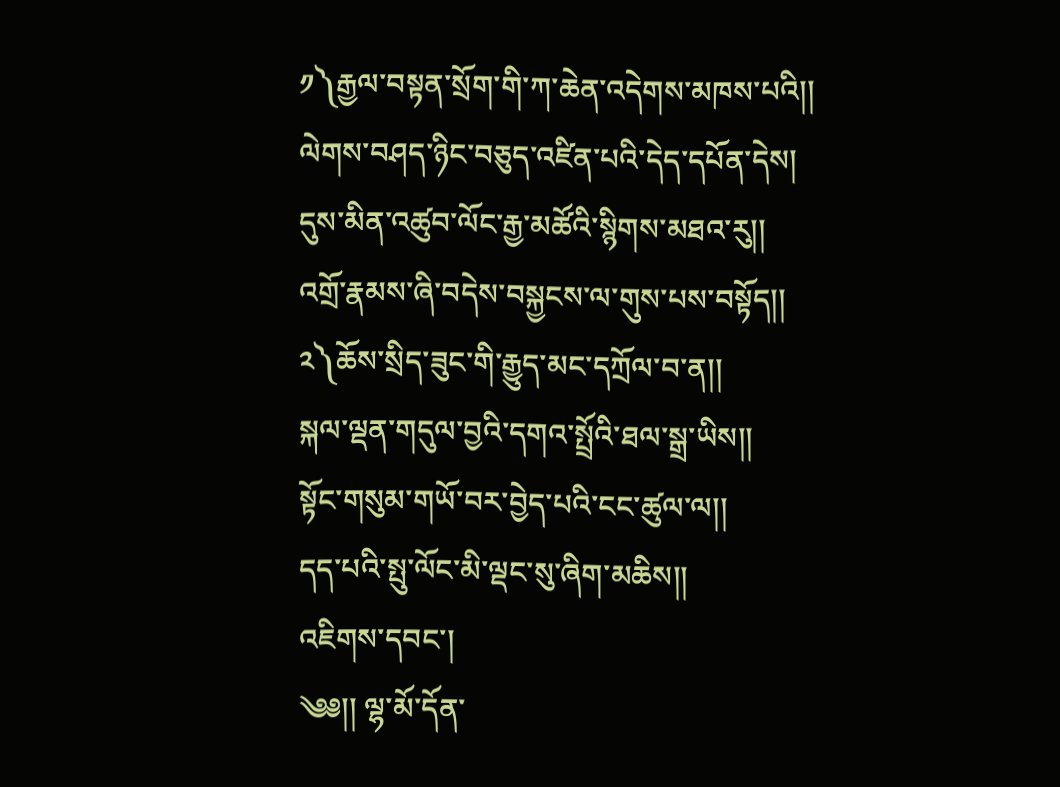༡༽རྒྱལ་བསྟན་སྲོག་གི་ཀ་ཆེན་འདེགས་མཁས་པའི།།
ལེགས་བཤད་ཉིང་བཅུད་འཛིན་པའི་དེད་དཔོན་དེས།
དུས་མིན་འཚུབ་ལོང་རྒྱ་མཚོའི་སྙིགས་མཐའ་རུ།།
འགྲོ་རྣམས་ཞི་བདེས་བསྐྱངས་ལ་གུས་པས་བསྟོད།།
༢༽ཆོས་སྲིད་ཟུང་གི་རྒྱུད་མང་དཀྲོལ་བ་ན།།
སྐལ་ལྡན་གདུལ་བྱའི་དགའ་སྤྲོའི་ཐལ་སྒྲ་ཡིས།།
སྟོང་གསུམ་གཡོ་བར་བྱེད་པའི་ངང་ཚུལ་ལ།།
དད་པའི་སྤུ་ལོང་མི་ལྡང་སུ་ཞིག་མཆིས།།
འཇིགས་དབང་།
༄༅།། ལྷ་མོ་དོན་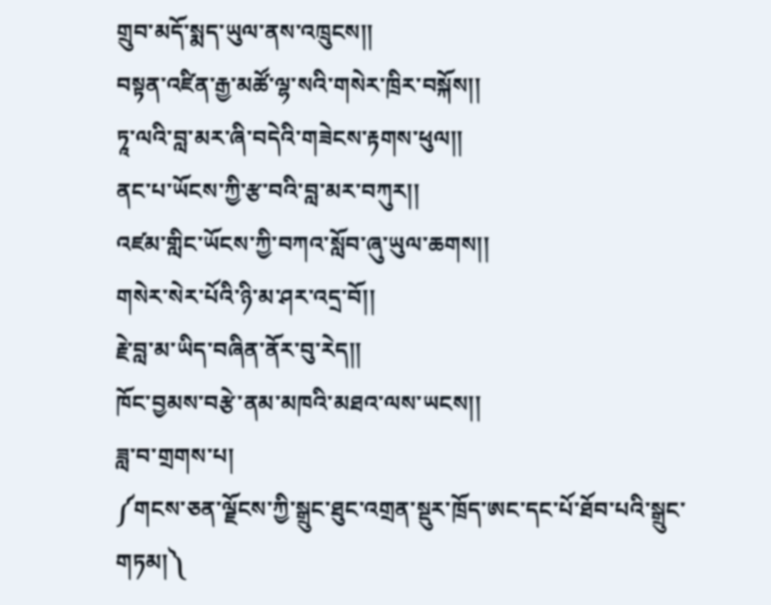གྲུབ་མདོ་སྨད་ཡུལ་ནས་འཁྲུངས།།
བསྟན་འཛིན་རྒྱ་མཚོ་ལྷ་སའི་གསེར་ཁྲིར་བསྐོས།།
ཏཱ་ལའི་བླ་མར་ཞི་བདེའི་གཟེངས་རྟགས་ཕུལ།།
ནང་པ་ཡོངས་ཀྱི་རྩ་བའི་བླ་མར་བཀུར།།
འཛམ་གླིང་ཡོངས་ཀྱི་བཀའ་སློབ་ཞུ་ཡུལ་ཆགས།།
གསེར་སེར་པོའི་ཉི་མ་ཤར་འདྲ་བོ།།
རྗེ་བླ་མ་ཡིད་བཞིན་ནོར་བུ་རེད།།
ཁོང་བྱམས་བརྩེ་ནམ་མཁའི་མཐའ་ལས་ཡངས།།
ཟླ་བ་གྲགས་པ།
༼གངས་ཅན་ལྗོངས་ཀྱི་སྒྲུང་ཐུང་འགྲན་སྡུར་ཁྲོད་ཨང་དང་པོ་ཐོབ་པའི་སྒྲུང་གཏམ།༽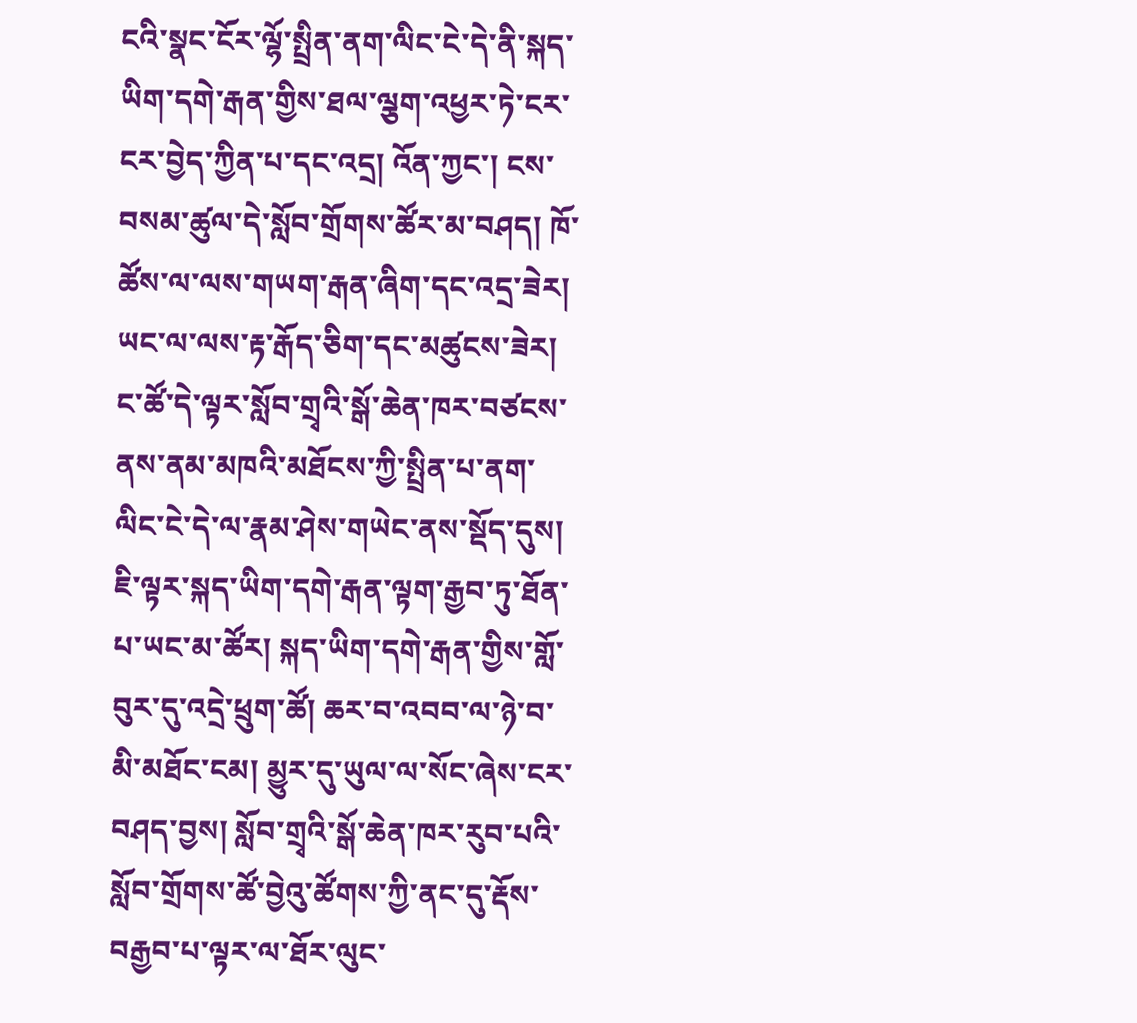ངའི་སྣང་ངོར་ལྷོ་སྤྲིན་ནག་ལིང་ངེ་དེ་ནི་སྐད་ཡིག་དགེ་རྒན་གྱིས་ཐལ་ལྕག་འཕྱར་ཏེ་ངར་ངར་བྱེད་ཀྱིན་པ་དང་འདྲ། འོན་ཀྱང་། ངས་བསམ་ཚུལ་དེ་སློབ་གྲོགས་ཚོར་མ་བཤད། ཁོ་ཚོས་ལ་ལས་གཡག་རྒན་ཞིག་དང་འདྲ་ཟེར། ཡང་ལ་ལས་རྟ་རྒོད་ཅིག་དང་མཚུངས་ཟེར། ང་ཚོ་དེ་ལྟར་སློབ་གྲྭའི་སྒོ་ཆེན་ཁར་བཙངས་ནས་ནམ་མཁའི་མཐོངས་ཀྱི་སྤྲིན་པ་ནག་ལིང་ངེ་དེ་ལ་རྣམ་ཤེས་གཡེང་ནས་སྡོད་དུས། ཇི་ལྟར་སྐད་ཡིག་དགེ་རྒན་ལྟག་རྒྱབ་ཏུ་ཐོན་པ་ཡང་མ་ཚོར། སྐད་ཡིག་དགེ་རྒན་གྱིས་གློ་བུར་དུ་འདྲེ་ཕྲུག་ཚོ། ཆར་བ་འབབ་ལ་ཉེ་བ་མི་མཐོང་ངམ། མྱུར་དུ་ཡུལ་ལ་སོང་ཞེས་ངར་བཤད་བྱས། སློབ་གྲྭའི་སྒོ་ཆེན་ཁར་རུབ་པའི་སློབ་གྲོགས་ཚོ་བྱེའུ་ཚོགས་ཀྱི་ནང་དུ་རྡོས་བརྒྱབ་པ་ལྟར་ལ་ཐོར་ལུང་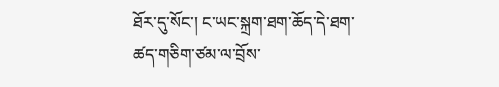ཐོར་དུ་སོང་། ང་ཡང་སྐྲག་ཐག་ཆོད་དེ་ཐག་ཚད་གཅིག་ཙམ་ལ་བྲོས་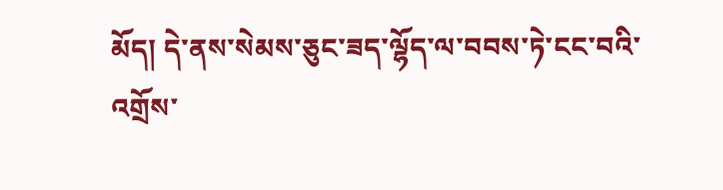མོད། དེ་ནས་སེམས་ཅུང་ཟད་ལྷོད་ལ་བབས་ཏེ་ངང་བའི་འགྲོས་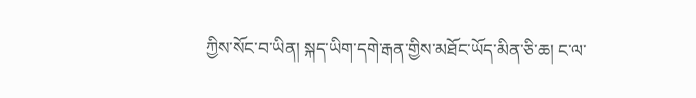ཀྱིས་སོང་བ་ཡིན། སྐད་ཡིག་དགེ་རྒན་གྱིས་མཐོང་ཡོད་མིན་ཅི་ཆ། ང་ལ་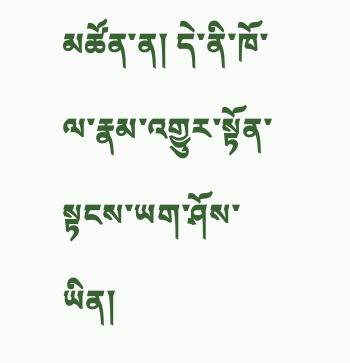མཚོན་ན། དེ་ནི་ཁོ་ལ་རྣམ་འགྱུར་སྟོན་སྟངས་ཡག་ཤོས་ཡིན།